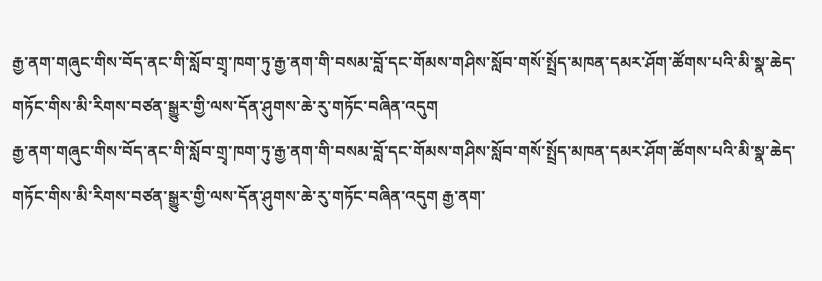རྒྱ་ནག་གཞུང་གིས་བོད་ནང་གི་སློབ་གྲྭ་ཁག་ཏུ་རྒྱ་ནག་གི་བསམ་བློ་དང་གོམས་གཤིས་སློབ་གསོ་སྤྲོད་མཁན་དམར་ཤོག་ཚོགས་པའི་མི་སྣ་ཆེད་གཏོང་གིས་མི་རིགས་བཙན་སྒྱུར་གྱི་ལས་དོན་ཤུགས་ཆེ་རུ་གཏོང་བཞིན་འདུག
རྒྱ་ནག་གཞུང་གིས་བོད་ནང་གི་སློབ་གྲྭ་ཁག་ཏུ་རྒྱ་ནག་གི་བསམ་བློ་དང་གོམས་གཤིས་སློབ་གསོ་སྤྲོད་མཁན་དམར་ཤོག་ཚོགས་པའི་མི་སྣ་ཆེད་གཏོང་གིས་མི་རིགས་བཙན་སྒྱུར་གྱི་ལས་དོན་ཤུགས་ཆེ་རུ་གཏོང་བཞིན་འདུག རྒྱ་ནག་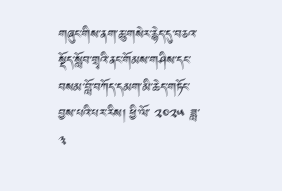གཞུང་གིས་ནག་ཆུ་གསེར་རྙེད་དུ་བཅའ་སྡོད་སློབ་གྲྭའི་ནང་གོམས་གཤིས་དང་བསམ་བློ་བཀོད་དམག་མི་ཆེད་གཏོང་བྱས་པའི་པར་རིས། ཕྱི་ལོ་ ༢༠༢༥ ཟླ་ ༣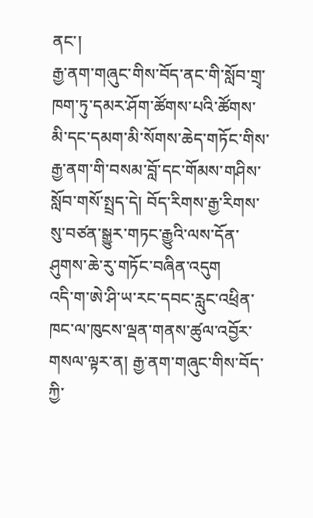ནང་།
རྒྱ་ནག་གཞུང་གིས་བོད་ནང་གི་སློབ་གྲྭ་ཁག་ཏུ་དམར་ཤོག་ཚོགས་པའི་ཚོགས་མི་དང་དམག་མི་སོགས་ཆེད་གཏོང་གིས་རྒྱ་ནག་གི་བསམ་བློ་དང་གོམས་གཤིས་སློབ་གསོ་སྤྲད་དེ། བོད་རིགས་རྒྱ་རིགས་སུ་བཙན་སྒྱུར་གཏང་རྒྱུའི་ལས་དོན་ཤུགས་ཆེ་རུ་གཏོང་བཞིན་འདུག
འདི་ག་ཨེ་ཤི་ཡ་རང་དབང་རླུང་འཕྲིན་ཁང་ལ་ཁུངས་ལྡན་གནས་ཚུལ་འབྱོར་གསལ་ལྟར་ན། རྒྱ་ནག་གཞུང་གིས་བོད་ཀྱི་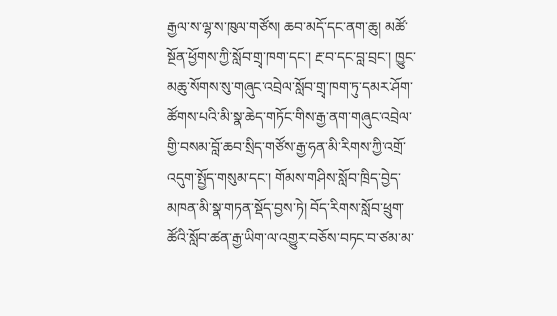རྒྱལ་ས་ལྷ་ས་ཁུལ་གཙོས། ཆབ་མདོ་དང་ནག་ཆུ། མཚོ་སྔོན་ཕྱོགས་ཀྱི་སློབ་གྲྭ་ཁག་དང་། རྔ་བ་དང་བླ་བྲང་། ཁྱུང་མཆུ་སོགས་སུ་གཞུང་འབྲེལ་སློབ་གྲྭ་ཁག་ཏུ་དམར་ཤོག་ཚོགས་པའི་མི་སྣ་ཆེད་གཏོང་གིས་རྒྱ་ནག་གཞུང་འབྲེལ་གྱི་བསམ་བློ་ཆབ་སྲིད་གཙོས་རྒྱ་ཧན་མི་རིགས་ཀྱི་འགྲོ་འདུག་སྤྱོད་གསུམ་དང་། གོམས་གཤིས་སློབ་ཁྲིད་བྱེད་མཁན་མི་སྣ་གཏན་སྡོད་བྱས་ཏེ། བོད་རིགས་སློབ་ཕྲུག་ཚོའི་སློབ་ཚན་རྒྱ་ཡིག་ལ་འགྱུར་བཅོས་བཏང་བ་ཙམ་མ་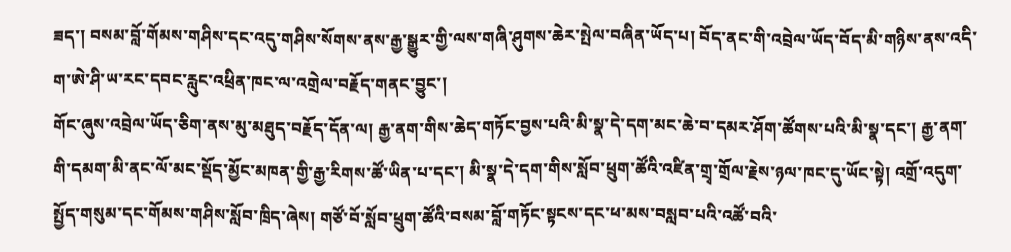ཟད་། བསམ་བློ་གོམས་གཤིས་དང་འདུ་གཤིས་སོགས་ནས་རྒྱ་སྒྱུར་གྱི་ལས་གཞི་ཤུགས་ཆེར་སྤེལ་བཞིན་ཡོད་པ། བོད་ནང་གི་འབྲེལ་ཡོད་བོད་མི་གཉིས་ནས་འདི་ག་ཨེ་ཤི་ཡ་རང་དབང་རླུང་འཕྲིན་ཁང་ལ་འགྲེལ་བརྗོད་གནང་བྱུང་།
གོང་ཞུས་འབྲེལ་ཡོད་ཅིག་ནས་མུ་མཐུད་བརྗོད་དོན་ལ། རྒྱ་ནག་གིས་ཆེད་གཏོང་བྱས་པའི་མི་སྣ་དེ་དག་མང་ཆེ་བ་དམར་ཤོག་ཚོགས་པའི་མི་སྣ་དང་། རྒྱ་ནག་གི་དམག་མི་ནང་ལོ་མང་སྡོད་མྱོང་མཁན་གྱི་རྒྱ་རིགས་ཚོ་ཡིན་པ་དང་། མི་སྣ་དེ་དག་གིས་སློབ་ཕྲུག་ཚོའི་འཛིན་གྲྭ་གྲོལ་རྗེས་ཉལ་ཁང་དུ་ཡོང་སྟེ། འགྲོ་འདུག་སྤྱོད་གསུམ་དང་གོམས་གཤིས་སློབ་ཁྲིད་ཞེས། གཙོ་བོ་སློབ་ཕྲུག་ཚོའི་བསམ་བློ་གཏོང་སྟངས་དང་ཕ་མས་བསླབ་པའི་འཚོ་བའི་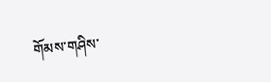གོམས་གཤིས་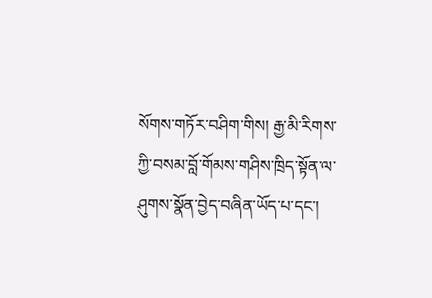སོགས་གཏོར་བཤིག་གིས། རྒྱ་མི་རིགས་ཀྱི་བསམ་བློ་གོམས་གཤིས་ཁྲིད་སྟོན་ལ་ཤུགས་སྣོན་བྱེད་བཞིན་ཡོད་པ་དང་།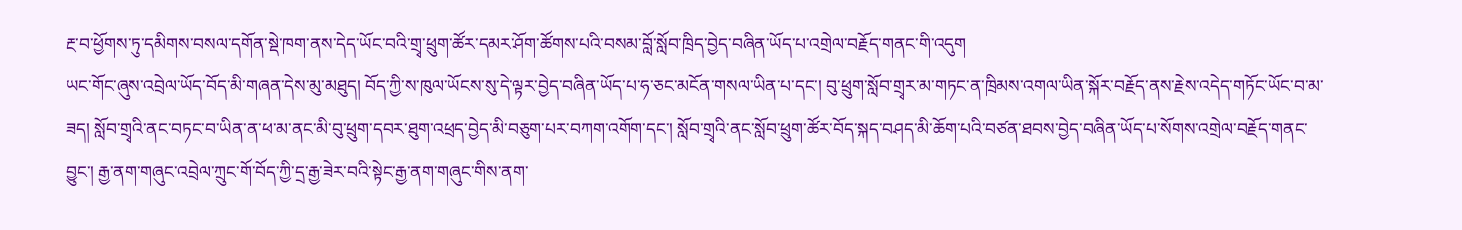རྔ་བ་ཕྱོགས་ཏུ་དམིགས་བསལ་དགོན་སྡེ་ཁག་ནས་དེད་ཡོང་བའི་གྲྭ་ཕྲུག་ཚོར་དམར་ཤོག་ཚོགས་པའི་བསམ་བློ་སློབ་ཁྲིད་བྱེད་བཞིན་ཡོད་པ་འགྲེལ་བརྗོད་གནང་གི་འདུག
ཡང་གོང་ཞུས་འབྲེལ་ཡོད་བོད་མི་གཞན་དེས་མུ་མཐུད། བོད་ཀྱི་ས་ཁུལ་ཡོངས་སུ་དེ་ལྟར་བྱེད་བཞིན་ཡོད་པ་ཧ་ཅང་མངོན་གསལ་ཡིན་པ་དང་། བུ་ཕྲུག་སློབ་གྲྭར་མ་གཏང་ན་ཁྲིམས་འགལ་ཡིན་སྐོར་བརྗོད་ནས་རྗེས་འདེད་གཏོང་ཡོང་བ་མ་ཟད། སློབ་གྲྭའི་ནང་བཏང་བ་ཡིན་ན་ཕ་མ་ནང་མི་བུ་ཕྲུག་དབར་ཐུག་འཕྲད་བྱེད་མི་བཅུག་པར་བཀག་འགོག་དང་། སློབ་གྲྭའི་ནང་སློབ་ཕྲུག་ཚོར་བོད་སྐད་བཤད་མི་ཆོག་པའི་བཙན་ཐབས་བྱེད་བཞིན་ཡོད་པ་སོགས་འགྲེལ་བརྗོད་གནང་བྱུང་། རྒྱ་ནག་གཞུང་འབྲེལ་ཀྲུང་གོ་བོད་ཀྱི་དྲ་རྒྱ་ཟེར་བའི་སྟེང་རྒྱ་ནག་གཞུང་གིས་ནག་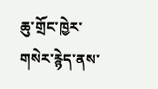ཆུ་གྲོང་ཁྱེར་གསེར་རྙེད་ནས་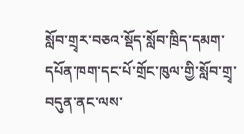སློབ་གྲྭར་བཅའ་སྡོད་སློབ་ཁྲིད་དམག་དཔོན་ཁག་དང་པོ་གྲོང་ཁུལ་གྱི་སློབ་གྲྭ་བདུན་ནང་ལས་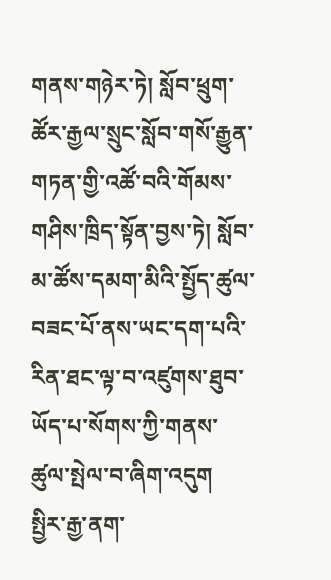གནས་གཉེར་ཏེ། སློབ་ཕྲུག་ཚོར་རྒྱལ་སྲུང་སློབ་གསོ་རྒྱུན་གཏན་གྱི་འཚོ་བའི་གོམས་གཤིས་ཁྲིད་སྟོན་བྱས་ཏེ། སློབ་མ་ཚོས་དམག་མིའི་སྤྱོད་ཚུལ་བཟང་པོ་ནས་ཡང་དག་པའི་རིན་ཐང་ལྟ་བ་འཛུགས་ཐུབ་ཡོད་པ་སོགས་ཀྱི་གནས་ཚུལ་སྤེལ་བ་ཞིག་འདུག
སྤྱིར་རྒྱ་ནག་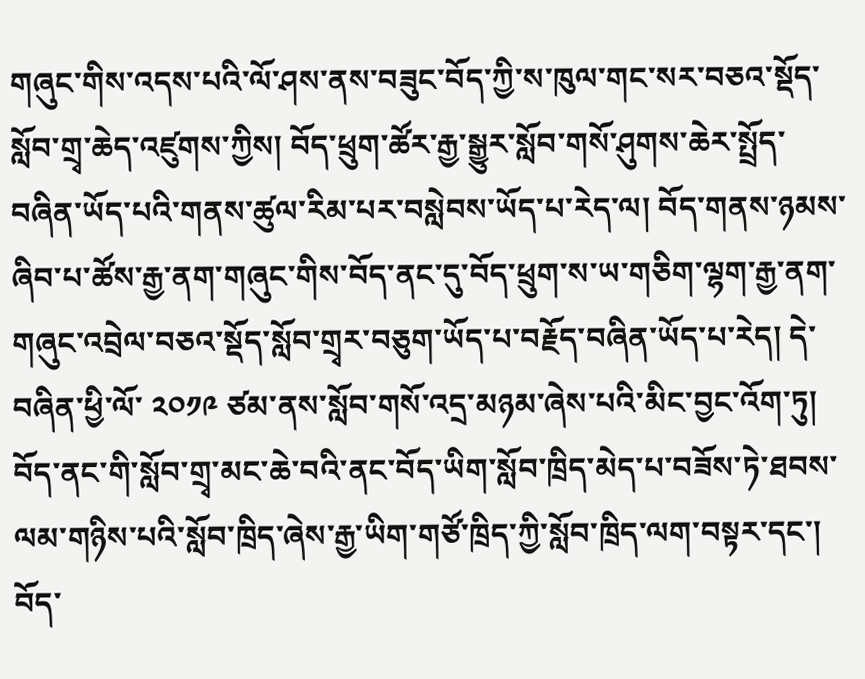གཞུང་གིས་འདས་པའི་ལོ་ཤས་ནས་བཟུང་བོད་ཀྱི་ས་ཁུལ་གང་སར་བཅའ་སྡོད་སློབ་གྲྭ་ཆེད་འཛུགས་ཀྱིས། བོད་ཕྲུག་ཚོར་རྒྱ་སྒྱུར་སློབ་གསོ་ཤུགས་ཆེར་སྤྲོད་བཞིན་ཡོད་པའི་གནས་ཚུལ་རིམ་པར་བསླེབས་ཡོད་པ་རེད་ལ། བོད་གནས་ཉམས་ཞིབ་པ་ཚོས་རྒྱ་ནག་གཞུང་གིས་བོད་ནང་དུ་བོད་ཕྲུག་ས་ཡ་གཅིག་ལྷག་རྒྱ་ནག་གཞུང་འབྲེལ་བཅའ་སྡོད་སློབ་གྲྭར་བཅུག་ཡོད་པ་བརྗོད་བཞིན་ཡོད་པ་རེད། དེ་བཞིན་ཕྱི་ལོ་ ༢༠༡༩ ཙམ་ནས་སློབ་གསོ་འདྲ་མཉམ་ཞེས་པའི་མིང་བྱང་འོག་ཏུ། བོད་ནང་གི་སློབ་གྲྭ་མང་ཆེ་བའི་ནང་བོད་ཡིག་སློབ་ཁྲིད་མེད་པ་བཟོས་ཏེ་ཐབས་ལམ་གཉིས་པའི་སློབ་ཁྲིད་ཞེས་རྒྱ་ཡིག་གཙོ་ཁྲིད་ཀྱི་སློབ་ཁྲིད་ལག་བསྟར་དང་། བོད་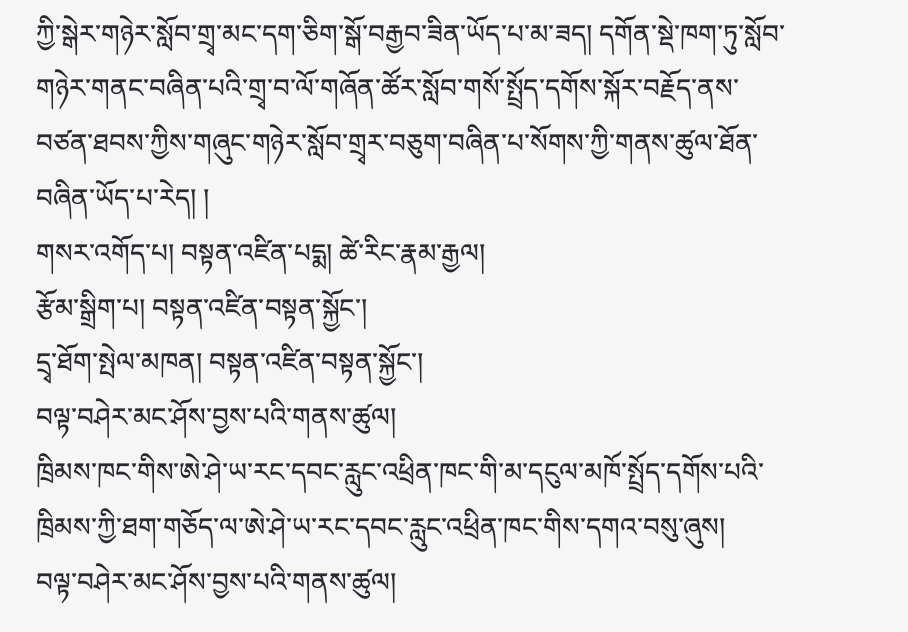ཀྱི་སྒེར་གཉེར་སློབ་གྲྭ་མང་དག་ཅིག་སྒོ་བརྒྱབ་ཟིན་ཡོད་པ་མ་ཟད། དགོན་སྡེ་ཁག་ཏུ་སློབ་གཉེར་གནང་བཞིན་པའི་གྲྭ་བ་ལོ་གཞོན་ཚོར་སློབ་གསོ་སྤྲོད་དགོས་སྐོར་བརྗོད་ནས་བཙན་ཐབས་ཀྱིས་གཞུང་གཉེར་སློབ་གྲྭར་བཅུག་བཞིན་པ་སོགས་ཀྱི་གནས་ཚུལ་ཐོན་བཞིན་ཡོད་པ་རེད། །
གསར་འགོད་པ། བསྟན་འཛིན་པདྨ། ཚེ་རིང་རྣམ་རྒྱལ།
རྩོམ་སྒྲིག་པ། བསྟན་འཛིན་བསྟན་སྐྱོང་།
དྲྭ་ཐོག་སྤེལ་མཁན། བསྟན་འཛིན་བསྟན་སྐྱོང་།
བལྟ་བཤེར་མང་ཤོས་བྱས་པའི་གནས་ཚུལ།
ཁྲིམས་ཁང་གིས་ཨེ་ཤེ་ཡ་རང་དབང་རླུང་འཕྲིན་ཁང་གི་མ་དངུལ་མཁོ་སྤྲོད་དགོས་པའི་ཁྲིམས་ཀྱི་ཐག་གཅོད་ལ་ཨེ་ཤེ་ཡ་རང་དབང་རླུང་འཕྲིན་ཁང་གིས་དགའ་བསུ་ཞུས།
བལྟ་བཤེར་མང་ཤོས་བྱས་པའི་གནས་ཚུལ།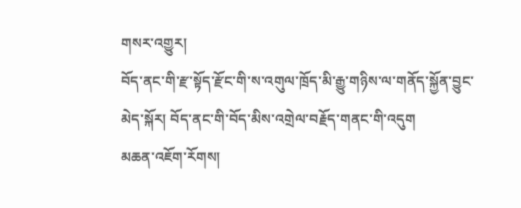གསར་འགྱུར།
བོད་ནང་གི་རྫ་སྟོད་རྫོང་གི་ས་འགུལ་ཁྲོད་མི་རྒྱུ་གཉིས་ལ་གནོད་སྐྱོན་བྱུང་མེད་སྐོར། བོད་ནང་གི་བོད་མིས་འགྲེལ་བརྗོད་གནང་གི་འདུག
མཆན་འཇོག་རོགས།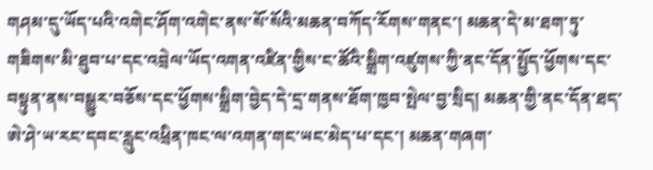གཤམ་དུ་ཡོད་པའི་འགེང་ཤོག་འགེང་ནས་སོ་སོའི་མཆན་བཀོད་རོགས་གནང་། མཆན་དེ་མ་ཐག་ཏུ་གཟིགས་མི་ཐུབ་པ་དང་འབྲེལ་ཡོད་འགན་འཛིན་གྱིས་ང་ཚོའི་སྒྲིག་འཛུགས་ཀྱི་ནང་དོན་སྤྱོད་ཕྱོགས་དང་བསྟུན་ནས་བསྒྱུར་བཅོས་དང་ཕྱོགས་སྒྲིག་བྱེད་དེ་དྲ་གནས་ཐོག་ཁྱབ་སྤེལ་བྱ་སྲིད། མཆན་གྱི་ནང་དོན་ཐད་ཨེ་ཤེ་ཡ་རང་དབང་རླུང་འཕྲིན་ཁང་ལ་འགན་གང་ཡང་མེད་པ་དང་། མཆན་གཞག་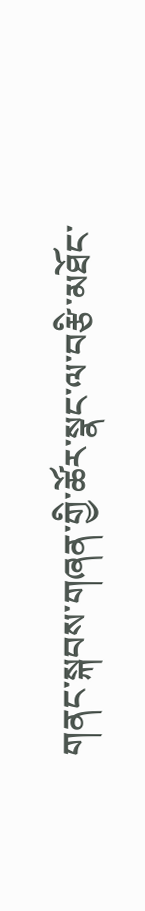གནང་སྐབས་གཞན་གྱི་ཚོར་སྣང་ལ་བརྩི་མཐོང་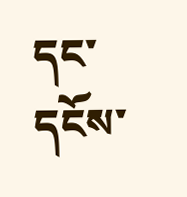དང་དངོས་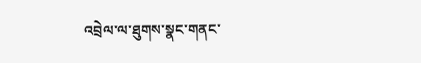འབྲེལ་ལ་ཐུགས་སྣང་གནང་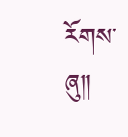རོགས་ཞུ༎